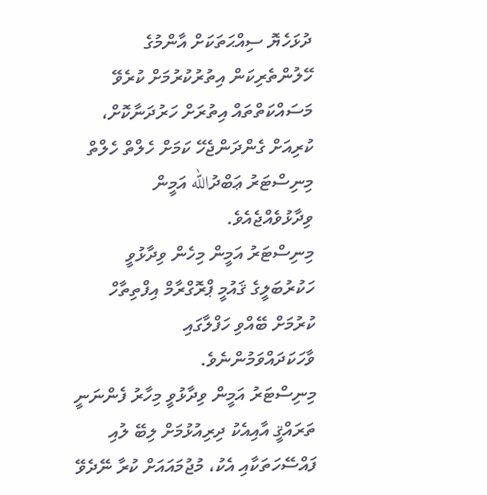ދުޅަހެޔޮ ސިއްޙަތަކަށް އާންމުގެ ހޭލުންތެރިކަން އިތުރުކުރުމަށް ކުރެވޭ މަސައްކަތްތައް އިތުރަށް ހަރުދަނާކޮށް، ކުރިއަށް ގެންދަންޖެހޭ ކަމަށް ހެލްތް ހެލްތް މިނިސްޓަރު ޢަބްދުالله އަމީން ވިދާޅުވެއްޖެއެވެ.
މިނިސްޓަރު އަމީން މިހެން ވިދާޅުވީ ހަކުރުބަލީގެ ޤައުމީ ޕްރޮގްރާމް އިފްތިތާހް ކުރުމަށް ބޭއްވި ހަފްލާގައި ވާހަކަދައްވަމުންނެވެ.
މިނިސްޓަރު އަމީން ވިދާޅުވީ މިހާރު ފެންނަނީ ތަރައްޤީ އާއިއެކު ދިރިއުޅުމަށް ލިބޭ ލުއި ފައްސޭހަތަކާއި އެކު، މުޖުމައައަށް ކުރާ ނޭދެވޭ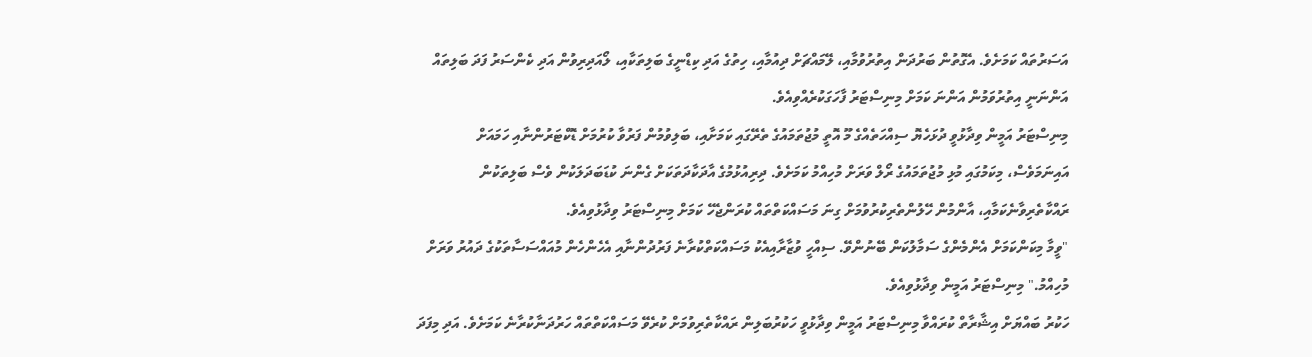އަސަރުތައް ކަމަށެވެ. އެގޮތުން ބަރުދަން އިތުރުވުމާއި، ލޭމައްޗަށް ދިއުމާއި، ހިތުގެ އަދި ކިޑްނީގެ ބަލިތަކާއި، ލޯއަދިރިވުން އަދި ކެންސަރު ފަދަ ބަލިތައް އަންނަނީ އިތުރުވަމުން އަންނަ ކަމަށް މިނިސްޓަރު ފާހަގަކުރެއްވިއެވެ.
މިނިސްޓަރު އަމީން ވިދާޅުވީ ދުޅަހެޔޮ ސިއްހަތެއްގެ މޫ އޮތީ މުޖުތަމައުގެ ތެރޭގައި ކަމަށާއި، ބަލިވުމުން ފަރުވާ ކުރުމަށް ޑޮކްޓަރުންނާއި ހަމައަށް އައިނަމަވެސް، މިކަމުގައި މުޅި މުޖުތަމައުގެ ރޯލް ވަރަށް މުހިއްމު ކަމަށެވެ. ދިރިއުޅުމުގެ އާދަކާދަތަކަށް ގެންނަ ކުޑަބަދަލަކުން ވެސް ބަލިތަކުން ރައްކާތެރިވާނެކަމާއި، އާންމުން ހޭލުންތެރިކުރުވުމަށް ގިނަ މަސައްކަތްތައް ކުރަންޖެހޭ ކަމަށް މިނިސްޓަރު ވިދާޅުވިއެވެ.
"ވީމާ މިކަންކަމަށް އެންމެންގެ ސަމާލުކަން ބޭނުންވޭ. ސިއްހީ ވުޒާރާއިއެކު މަސައްކަތްކުރާނެ ފަރުދުންނާއި އެހެންހެން މުއައްސަސާތަކުގެ ދައުރު ވަރަށް މުހިއްމު." މިނިސްޓަރު އަމީން ވިދާޅުވިއެވެ.
ހަކުރު ބައްޔަށް އިޝާރާތް ކުރައްވާ މިނިސްޓަރު އަމީން ވިދާޅުވީ ހަކުރުބަލިން ރައްކާތެރިވުމަށް ކުރެވޭ މަސައްކަތްތައް ހަރުދަނާކުރާނެ ކަމަށެވެ. އަދި މިފަދަ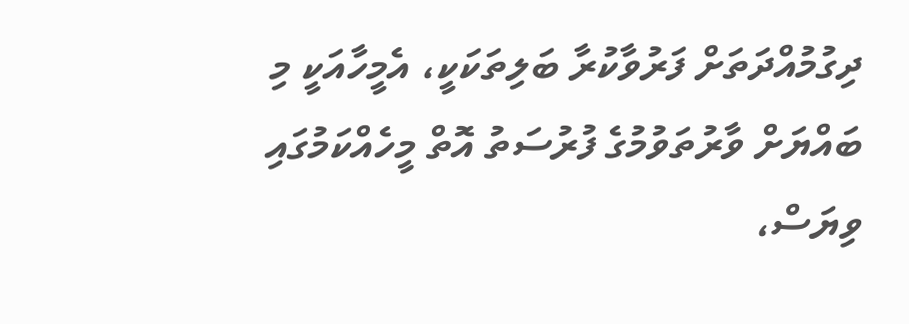ދިގުމުއްދަތަށް ފަރުވާކުރާ ބަލިތަކަކީ، އެމީހާއަކީ މި ބައްޔަށް ވާރުތަވުމުގެ ފުރުސަތު އޮތް މީހެއްކަމުގައި ވިޔަސް،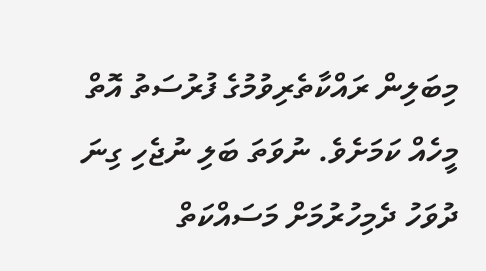މިބަލިން ރައްކާތެރިވުމުގެ ފުރުސަތު އޮތް މީހެއް ކަމަށެވެ. ނުވަތަ ބަލި ނުޖެހި ގިނަ ދުވަހު ދެމިހުރުމަށް މަސައްކަތް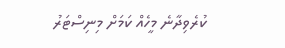ކުރެވިދާނެ މީހެއް ކަމަށް މިނިސްޓަރު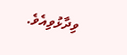ވިދާޅުވިއެވެ.